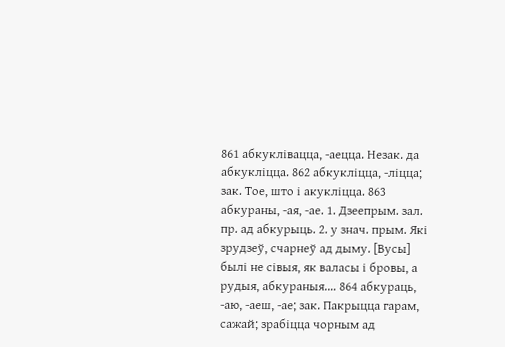861 абкуклівацца, -аецца. Незак. да абкукліцца. 862 абкукліцца, -ліцца; зак. Тое, што і акукліцца. 863 абкураны, -ая, -ае. 1. Дзеепрым. зал. пр. ад абкурыць. 2. у знач. прым. Які зрудзеў, счарнеў ад дыму. [Вусы] былі не сівыя, як валасы і бровы, а рудыя, абкураныя.… 864 абкураць, -аю, -аеш, -ае; зак. Пакрыцца гарам, сажай; зрабіцца чорным ад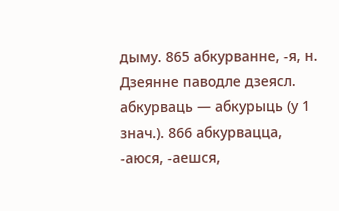дыму. 865 абкурванне, -я, н. Дзеянне паводле дзеясл. абкурваць — абкурыць (у 1 знач.). 866 абкурвацца, -аюся, -аешся,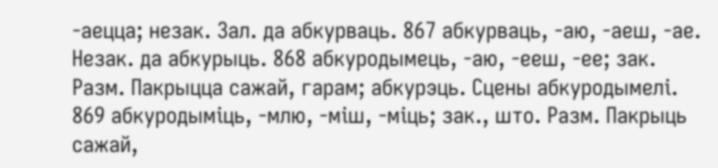-аецца; незак. Зал. да абкурваць. 867 абкурваць, -аю, -аеш, -ае. Незак. да абкурыць. 868 абкуродымець, -аю, -ееш, -ее; зак. Разм. Пакрыцца сажай, гарам; абкурэць. Сцены абкуродымелі. 869 абкуродыміць, -млю, -міш, -міць; зак., што. Разм. Пакрыць сажай,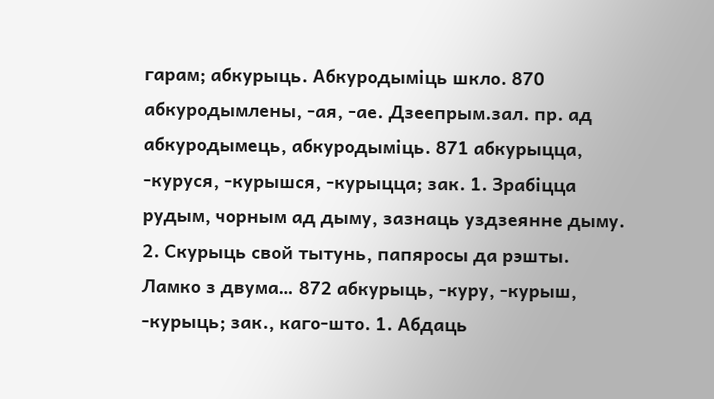гарам; абкурыць. Абкуродыміць шкло. 870 абкуродымлены, -ая, -ае. Дзеепрым.зал. пр. ад абкуродымець, абкуродыміць. 871 абкурыцца, -куруся, -курышся, -курыцца; зак. 1. Зрабіцца рудым, чорным ад дыму, зазнаць уздзеянне дыму. 2. Скурыць свой тытунь, папяросы да рэшты. Ламко з двума… 872 абкурыць, -куру, -курыш, -курыць; зак., каго-што. 1. Абдаць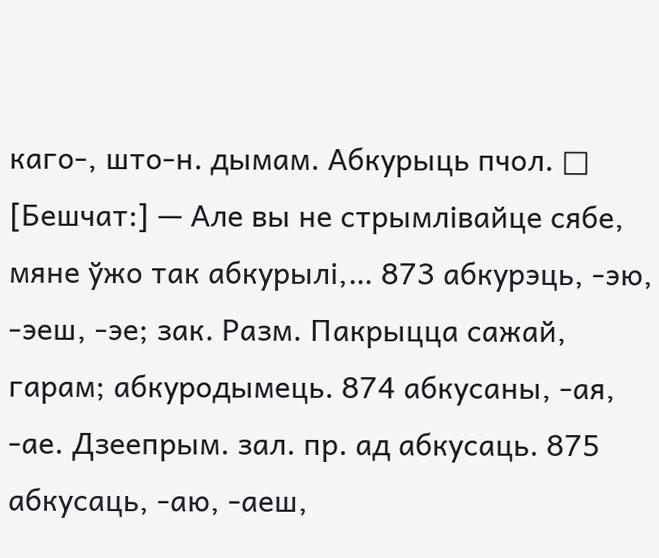каго-, што-н. дымам. Абкурыць пчол. □ [Бешчат:] — Але вы не стрымлівайце сябе, мяне ўжо так абкурылі,… 873 абкурэць, -эю, -эеш, -эе; зак. Разм. Пакрыцца сажай, гарам; абкуродымець. 874 абкусаны, -ая, -ае. Дзеепрым. зал. пр. ад абкусаць. 875 абкусаць, -аю, -аеш,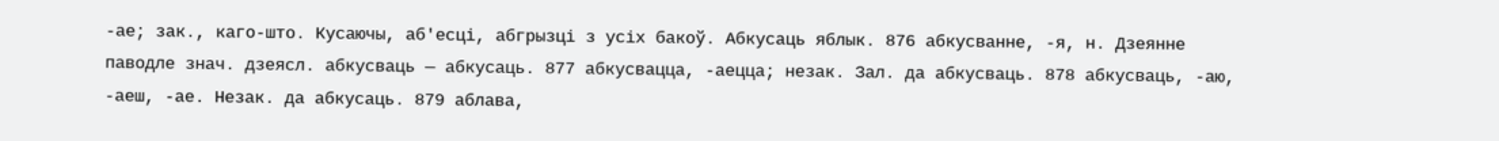-ае; зак., каго-што. Кусаючы, аб'есці, абгрызці з усіх бакоў. Абкусаць яблык. 876 абкусванне, -я, н. Дзеянне паводле знач. дзеясл. абкусваць — абкусаць. 877 абкусвацца, -аецца; незак. Зал. да абкусваць. 878 абкусваць, -аю, -аеш, -ае. Незак. да абкусаць. 879 аблава,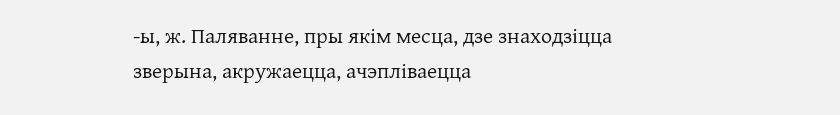-ы, ж. Паляванне, пры якім месца, дзе знаходзіцца зверына, акружаецца, ачэпліваецца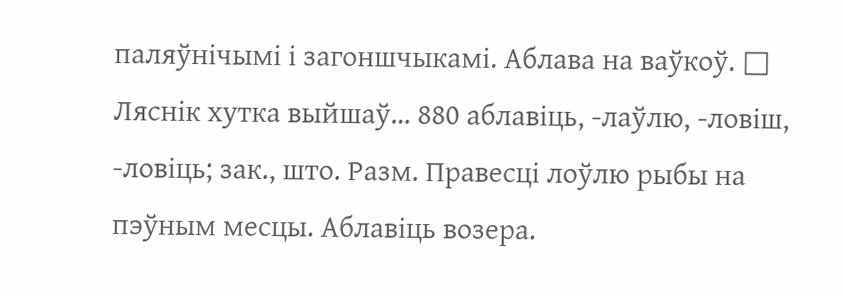паляўнічымі і загоншчыкамі. Аблава на ваўкоў. □ Ляснік хутка выйшаў… 880 аблавіць, -лаўлю, -ловіш, -ловіць; зак., што. Разм. Правесці лоўлю рыбы на пэўным месцы. Аблавіць возера.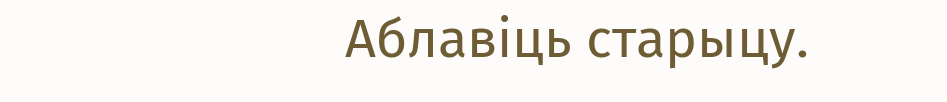Аблавіць старыцу.